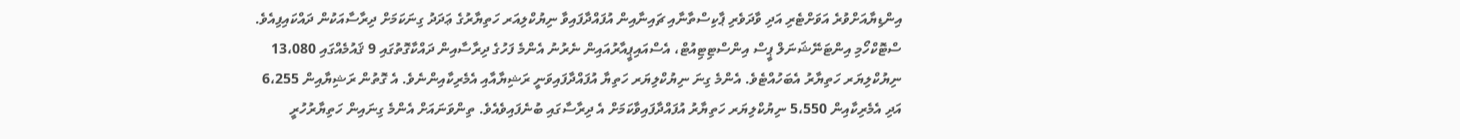އިންޑިޔާއަށްވުރެ އަވަށްޓެރި އަދި ވާދަވެރި ޕާކިސްތާނާއި ޗައިނާއިން އުފައްދާފައިވާ ނިޔުކްލިއަރ ހަތިޔާރުގެ ޢަދަދު ގިނަކަމަށް ދިރާސާއަކުން ދައްކައިފިއެވެ.
ސްޓޮކްހޯމި އިންޓަނޭޝަނަލް ޕީސް އިންސްޓިޓިއުޓް، އެސްއައިޕީއާރުއައިން ނެރުނު އެންމެ ފަހުގެ ދިރާސާއިން ދައްކާގޮތުގައި 9 ޤައުމެއްގައި 13،080 ނިޔުކްލިޔަރ ހަތިޔާރު އެބަހުއްޓެވެ. އެންމެ ގިނަ ނިޔުކްލިޔަރ ހަތިޔާ އުފައްދާފައިވަނީ ރަޝިޔާއާއި އެމެރިކާއިންނެވެ. އެ ގޮތުން ރަޝިޔާއިން 6،255 އަދި އެމެރިކާއިން 5،550 ނިޔުކްލިޔަރ ހަތިޔާރު އުފައްދާފައިވާކަމަށް އެ ދިރާސާގައި ބުނެފައިވެއެވެ. ތިންވަނައަށް އެންމެ ގިނައިން ހަތިޔާރުހުރީ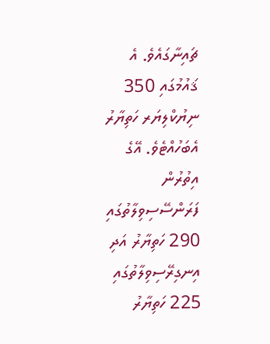ޗައިނާގައެވެ. އެ ޤައުމުގައި 350 ނިޔުކްލިޔަރ ހަތިޔާރު އެބަހުއްޓެވެ. އޭގެ އިތުރުން ފަރަންސޭސިވިލާތުގައި 290 ހަތިޔާރު އަދި އިނގިރޭސިވިލާތުގައި 225 ހަތިޔާރު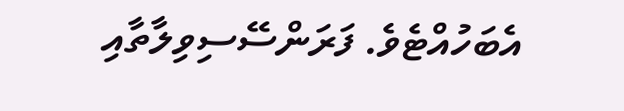އެބަހުއްޓެވެ. ފަރަންސޭސިވިލާތާއި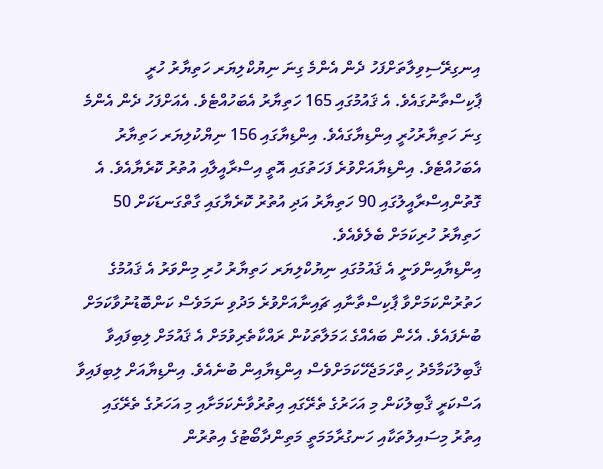އިނގިރޭސިވިލާތަށްފަހު ދެން އެންމެ ގިނަ ނިޔުކްލިޔަރ ހަތިޔާރު ހުރީ ޕާކިސްތާނުގައެވެ. އެ ޤައުމުގައި 165 ހަތިޔާރު އެބަހުއްޓެވެ. އެއަށްފަހު ދެން އެންމެ ގިނަ ހަތިޔާރުހުރީ އިންޑިޔާގައެވެ. އިންޑިޔާގައި 156 ނިޔްކުލިޔަރ ހަތިޔާރު އެބަހުއްޓެވެ. އިންޑިޔާއަށްވުރެ ފަހަތުގައި އޮތީ އިސްރާއީލާއި އުތުރު ކޮރެޔާއެވެ. އެ ގޮތުންއިސްރާއީލުގައި 90 ހަތިޔާރު އަދި އުތުރު ކޮރެޔާގައި ގާތްގަނޑަކަށް 50 ހަތިޔާރު ހުރިކަމަށް ބެލެވެއެވެ.
އިންޑިޔާއިންވަނީ އެ ޤައުމުގައި ނިޔުކްލިޔަރ ހަތިޔާރު ހުރި މިންވަރު އެ ޤައުމުގެ ހަތުރުންކަމަށްވާ ޕާކިސްތާނާއި ޗައިނާއަށްވުރެ މަދުވި ނަމަވެސް ކަންބޮޑުނުވާކަމަށް ބުނެފައެވެ. އެހެން ބައެއްގެ ޙަމަލާތަކުން ރައްކާތެރިވުމަށް އެ ޤައުމަށް ލިބިފައިވާ ޤާބިލުކަމާމެދު ހިތްހަމަޖެހޭކަމަށްވެސް އިންޑިޔާއިން ބުނެއެވެ. އިންޑިޔާއަށް ލިބިފައިވާ އަސްކަރީ ޤާބިލުކަން މި އަހަރުގެ ތެރޭގައި އިތުރުވާނެކަމަށާއި މި އަހަރުގެ ތެރޭގައި އިތުރު މިސައިލުތަކާއި ހަނގުރާމަމަތީ މަތިންދާބޯޓުގެ އިތުރުން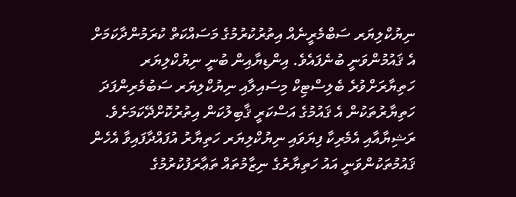ނިޔުކްލިޔަރ ސަބްމެރީނެއް އިތުރުކުރުމުގެ މަސައްކަތް ކުރަމުންދާކަމަށް އެ ޤައުމުންވަނީ ބުނެފައެވެ. އިންޑިޔާއިން ބުނީ ނިޔުކްލިޔަރ ހަތިޔާރަށްވުރެ ބެލިސްޓިކް މިސައިލާއި ނިޔުކްލިޔަރ ސަބުމެރިންފަދަ ހަތިޔާރުތަކުން އެ ޤައުމުގެ އަސްކަރީ ޤާބިލުކަން އިތުރުކޮށްދޭކަމަށެވެ.
ރަޝިޔާއާއި އެމެރިކާ ފިޔަވައި ނިޔުކްލިޔަރ ހަތިޔާރު އުފައްދާފައިވާ އެހެން ޤައުމުތަކުންވަނީ އައު ހަތިޔާރުގެ ނިޒާމުތައް ތަޢާރަފުކުރުމުގެ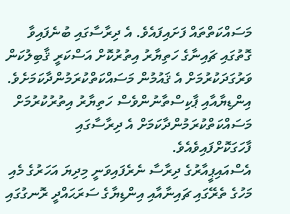މަސައްކަތްތައް ފަށައިފައެވެ. އެ ދިރާސާގައި ބުނެފައިވާ ގޮތުގައި ޗައިނާގެ ހަތިޔާރު އިތުރުކޮށް އަސްކަރީ ޤާބިލުކަން ވަރުގަދަކުރުމަށް އެ ޤައުމުން މަސައްކަތްކުރަމުންދާކަމަށެވެ. އިންޑިޔާއާއި ޕާކިސްތާނުންވެސް ހަތިޔާރު އިތުރުކުރުމަށް މަސައްކަތްކުރަމުންދާކަމަށް އެ ދިރާސާގައި ފާހަގަކޮށްފައިވެއެވެ.
އެސްއައިޕީއާރުގެ ދިރާސާ ނެރެފައިވަނީ މިދިޔަ އަހަރުގެ މެއި މަހުގެ ތެރޭގައި ޗައިނާއާއި އިންޑިޔާގެ ސަރަޙައްދީ ރޮނގުގައި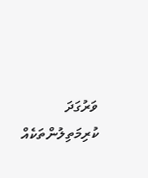ވަރުގަދަ ކުރިމަތިލުންތަކެއް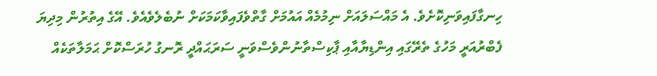ހިނގާފައިވަނިކޮށެވެ. އެ މައްސަލައަށް ނިމުމެއް އައުމަށް ގާތްވެފައިވާކަމަކަށް ނުބެލެވެއެވެ. އޭގެ އިތުރުން މިދިޔަ ފެބްރުއަރީ މަހުގެ ތެރޭގައި އިންޑިޔާއާއި ޕާކިސްތާނުންވެސްވަނީ ސަރަޙައްދީ ރޮނގު ހުރަސްކޮށް ޙަމަލާތަކެއް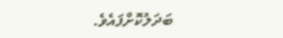ބަދަލުކޮށްފައެވެ.